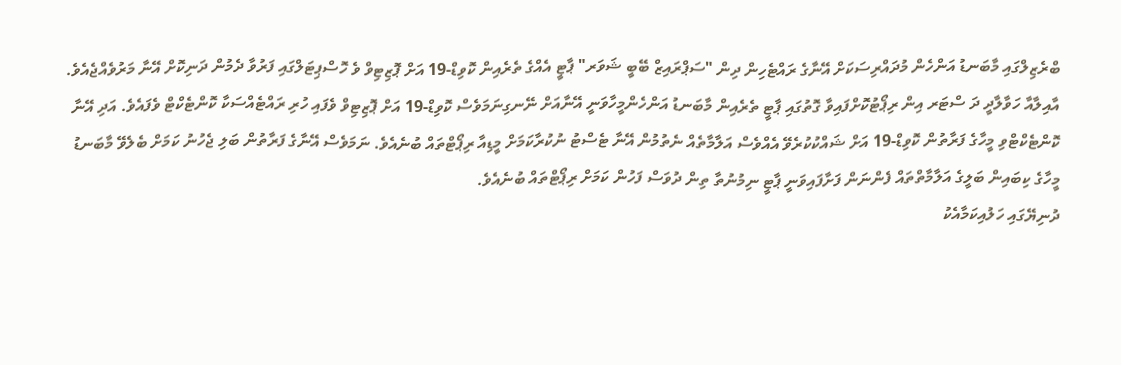ބްރެޒިލްގައި މާބަނޑު އަންހެން މުދައްރިސަކަށް އޭނާގެ ރައްޓެހިން ދިން "ސަޕްރައިޒް ބޭބީ ޝަވަރ" ޕާޓީ އެއްގެ ތެރެއިން ކޮވިޑް-19 އަށް ޕޮޒިޓިވް ވެ ހޮސްޕިޓަލްގައި ފަރުވާ ދެމުން ދަނިކޮށް އޭނާ މަރުވެއްޖެއެވެ.
އާއިލާއާ ހަވާލާދީ ދަ ސްޓަރ އިން ރިޕޯޓުކޮށްފައިވާ ގޮތުގައި ޕާޓީ ތެރެއިން މާބަނޑު އަންހެންމީހާވަނީ އޭނާއަށް ނޭނގިނަމަވެސް ކޮވިޑް-19 އަށް ޕޮޒިޓިވް ވެފައި ހުރި ރައްޓެއްސަކާ ކޮންޓެކްޓް ވެފައެވެ. އަދި އޭނާ ކޮންޓެކްޓްވި މީހާގެ ފަރާތުން ކޮވިޑް-19 އަށް ޝައްކުކުރެވޭ އެއްވެސް އަލާމާތެއް ނެތުމުން އޭނާ ޓެސްޓު ނުކުރާކަމަށް މީޑިއާ ރިޕޯޓްތައް ބުނެއެވެ. ނަމަވެސް އޭނާގެ ފަރާތުން ބަލި ޖެހުނު ކަމަށް ބެލެވޭ މާބަނޑު މީހާގެ ކިބައިން ބަލީގެ އަލާމާތްތައް ފެންނަން ފަށާފައިވަނީ ޕާޓީ ނިމުނުތާ ތިން ދުވަސް ފަހުން ކަމަށް ރިޕޯޓްތައް ބުނެއެވެ.
ދުނިޔޭގައި ހަލުއިކަމާއެކު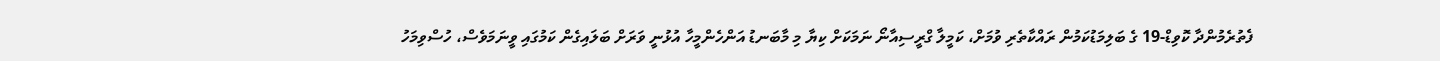ފެތުރެމުންދާ ކޮވިޑް-19 ގެ ބަލިމަޑުކަމުން ރައްކާތެރި ވުމަށް، ކަމީލާ ގްރީސިއާނޯ ނަމަކަށް ކިޔާ މި މާބަނޑު އަންހެންމީހާ އުޅުނީ ވަރަށް ބަލައިގެން ކަމުގައި ވީނަމަވެސް، ހުސްވިމަހު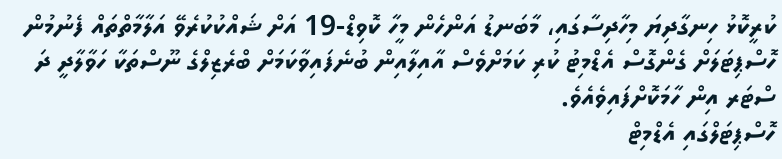ކުރީކޮޅު ހިނގާދިޔަ މިހާދިސާގައި، މާބަނޑު އަންހެން މީހާ ކޮވިޑް-19 އަށް ޝައްކުކުރެވޭ އަލާމާތްތައް ފެނުމުން ހޮސްޕިޓަލަށް ގެންގޮސް އެޑްމިޓު ކުރި ކަމަށްވެސް އާއިލާއިން ބުނެފައިވާކަމަށް ބްރެޒިލްގެ ނޫސްތަކާ ހަވާލާދީ ދަ ސްޓަރ އިން ހާމަކޮށްފައިވެއެވެ.
ހޮސްޕިޓަލްގައި އެޑްމިޓް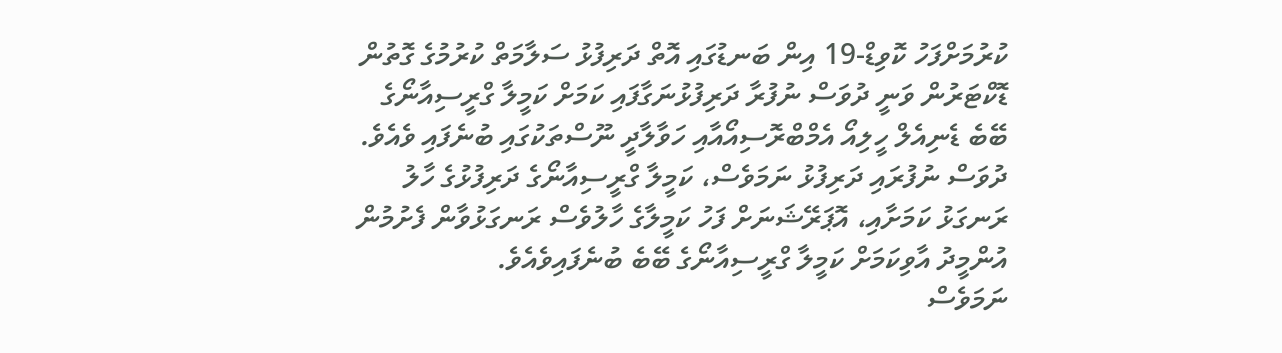ކުރުމަށްފަހު ކޮވިޑް-19 އިން ބަނޑުގައި އޮތް ދަރިފުޅު ސަލާމަތް ކުރުމުގެ ގޮތުން ޑޮކްޓަރުން ވަނީ ދުވަސް ނުފުރާ ދަރިފުޅުނަގާފައި ކަމަށް ކަމީލާ ގްރީސިއާނޯގެ ބޭބެ ޑެނިއެލް ހީލިއޯ އެމްބްރޮސިއޯއާއި ހަވާލާދީ ނޫސްތަކުގައި ބުނެފައި ވެއެވެ. ދުވަސް ނުފުރައި ދަރިފުޅު ނަމަވެސް، ކަމީލާ ގްރީސިއާނޯގެ ދަރިފުޅުގެ ހާލު ރަނގަޅު ކަމަށާއި، އޮޕަރޭޝަނަށް ފަހު ކަމީލާގެ ހާލުވެސް ރަނގަޅުވާން ފެށުމުން އުންމީދު އާވިކަމަށް ކަމީލާ ގްރީސިއާނޯގެ ބޭބެ ބުނެފައިވެއެވެ.
ނަމަވެސް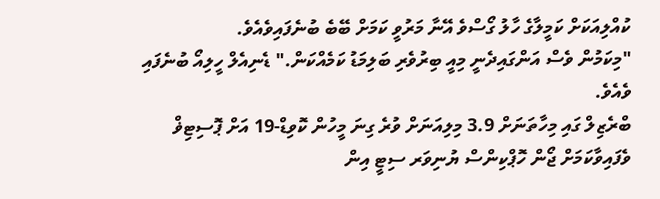ކުއްލިއަކަށް ކަމީލާގެ ހާލު ގޯސްވެ އޭނާ މަރުވީ ކަމަށް ބޭބެ ބުނެފައިވެއެވެ.
"މިކަމުން ވެސް އަންގައިދެނީ މިއީ ބިރުވެރި ބަލިމަޑު ކަމެއްކަން." ޑެނިއެލް ހީލިއޯ ބުނެފައި ވެއެވެ.
ބްރެޒިލް ގައި މިހާތަނަށް 3.9 މިލިއަނަށް ވުރެ ގިނަ މީހުން ކޮވިޑް-19 އަށް ޕޮސިޓިޥް ވެފައިވާކަމަށް ޖޯން ހޮޕްކިންސް ޔުނިވަރ ސިޓީ އިން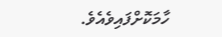ހާމަކޮށްފައިވެއެވެ.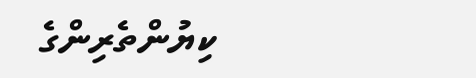ކިޔުންތެރިންގެ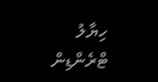ހިޔާލު
ޓްރެންޑިން